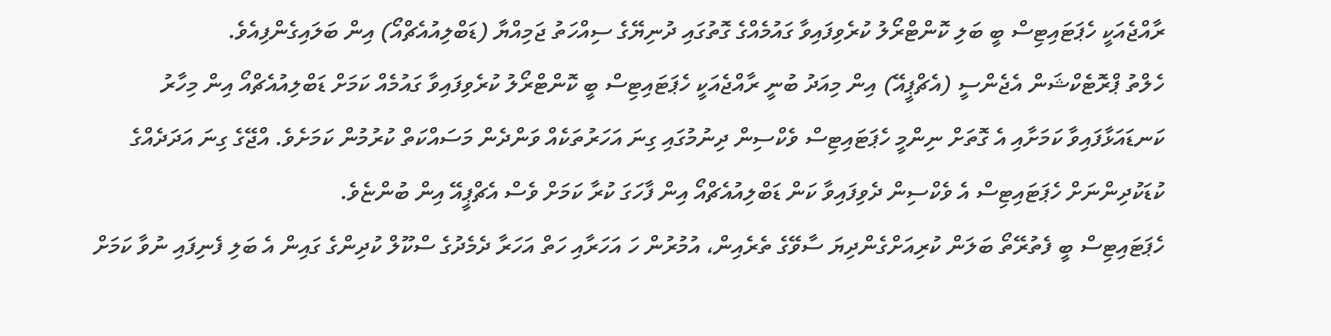ރާއްޖެއަކީ ހެޕަޓައިޓިސް ބީ ބަލި ކޮންޓްރޯލު ކުރެވިފައިވާ ގައުމެއްގެ ގޮތުގައި ދުނިޔޭގެ ސިއްހަތު ޖަމިއްޔާ (ޑަބްލިއުއެޗްއޯ) އިން ބަލައިގެންފިއެވެ.
ހެލްތު ޕްރޮޓެކްޝަން އެޖެންސީ (އެޗްޕީއޭ) އިން މިއަދު ބުނީ ރާއްޖެއަކީ ހެޕަޓައިޓިސް ބީ ކޮންޓްރޯލު ކުރެވިފައިވާ ގައުމެއް ކަމަށް ޑަބްލިއުއެޗްއޯ އިން މިހާރު ކަނޑައަޅާފައިވާ ކަމަށާއި އެ ގޮތަށް ނިންމީ ހެޕަޓައިޓިސް ވެކްސިން ދިނުމުގައި ގިނަ އަހަރުތަކެއް ވަންދެން މަސައްކަތް ކުރުމުން ކަމަށެވެ. އްޖޭގެ ގިނަ އަދަދެއްގެ ކުޑަކުދިންނަށް ހެޕަޓައިޓިސް އެ ވެކްސިން ދެވިފައިވާ ކަން ޑަބްލިއުއެޗްއޯ އިން ފާހަގަ ކުރާ ކަމަށް ވެސް އެޗްޕީއޭ އިން ބުންޏެވެ.
ހެޕަޓައިޓިސް ބީ ފެތުރޭތޯ ބަލަން ކުރިއަށްގެންދިޔަ ސާވޭގެ ތެރެއިން، އުމުރުން ހަ އަހަރާއި ހަތް އަހަރާ ދެމެދުގެ ސްކޫލް ކުދިންގެ ގައިން އެ ބަލި ފެނިފައި ނުވާ ކަމަށް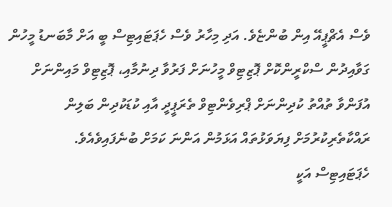ވެސް އެޗްޕީއޭ އިން ބުންޏެވެ. އަދި މިހާރު ވެސް ހެޕަޓައިޓިސް ބީ އަށް މާބަނޑު މީހުން ގަވާއިދުން ސްކްރީންކޮށް ޕޮޒިޓިވް މީހުނަށް ފަރުވާ ދިނުމާއި، ޕޮޒިޓިވް މައިންނަށް އުފަންވާ ތުއްތު ކުދިންނަށް ޕްރިވެންޓިވް ތެރަޕީދީ އާއި ކުޑަކުދިން ބަލިން ރައްކާތެރިކުރުމަށް ފިޔަވަޅުތައް އަޅަމުން އަންނަ ކަމަށް ބުނެފައިވެއެވެ.
ހެޕަޓައިޓިސް އަކީ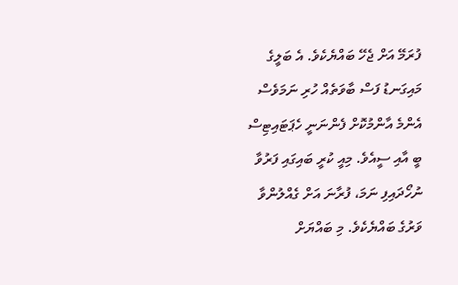ފުރަމޭ އަށް ޖެހޭ ބައްޔެކެވެ. އެ ބަލީގެ މައިގަނޑު ފަސް ބާވަތެއް ހުރި ނަމަވެސް އެންމެ އާންމުކޮށް ފެންނަނީ ހެޕަޓައިޓިސް ބީ އާއި ސީއެވެ. މިއީ ކުރީ ބައިގައި ފަރުވާ ނުހޯދައިފި ނަމަ، ފުރާނަ އަށް ގެއްލުންވާ ވަރުގެ ބައްޔެކެވެ. މި ބައްޔަށް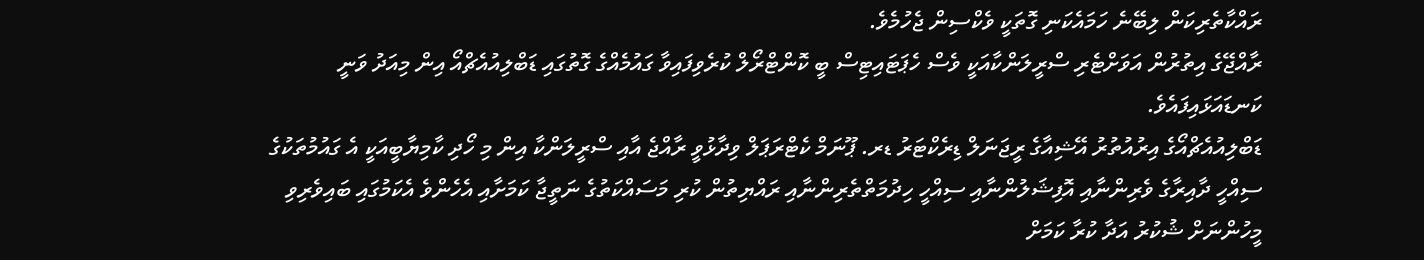ރައްކާތެރިކަން ލިބޭނެ ހަމައެކަނި ގޮތަކީ ވެކްސިން ޖެހުމެވެ.
ރާއްޖޭގެ އިތުރުން އަވަށްޓެރި ސްރީލަންކާއަކީ ވެސް ހެޕަޓައިޓިސް ބީ ކޮންޓްރޯލް ކުރެވިފައިވާ ގައުމެއްގެ ގޮތުގައި ޑަބްލިއުއެޗްއޯ އިން މިއަދު ވަނީ ކަނޑައަޅައިފައެވެ.
ޑަބްލިއުއެޗްއޯގެ އިރުއުތުރު އޭޝިއާގެ ރީޖަނަލް ޑިރެކްޓަރު ޑރ. ޕޫނަމް ކެޓްރަޕަލް ވިދާޅުވީ ރާއްޖެ އާއި ސްރީލަންކާ އިން މި ހޯދި ކާމިޔާބީއަކީ އެ ގައުމުތަކުގެ ސިއްހީ ދާއިރާގެ ވެރިންނާއި އޮފިޝަލުންނާއި ސިއްހީ ހިދުމަތްތެރިންނާއި ރައްޔިތުން ކުރި މަސައްކަތުގެ ނަތީޖާ ކަމަށާއި އެހެންވެ އެކަމުގައި ބައިވެރިވި މީހުންނަށް ޝުކުރު އަދާ ކުރާ ކަމަށް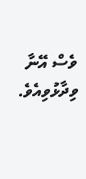ވެސް އޭނާ ވިދާޅުވިއެވެ.